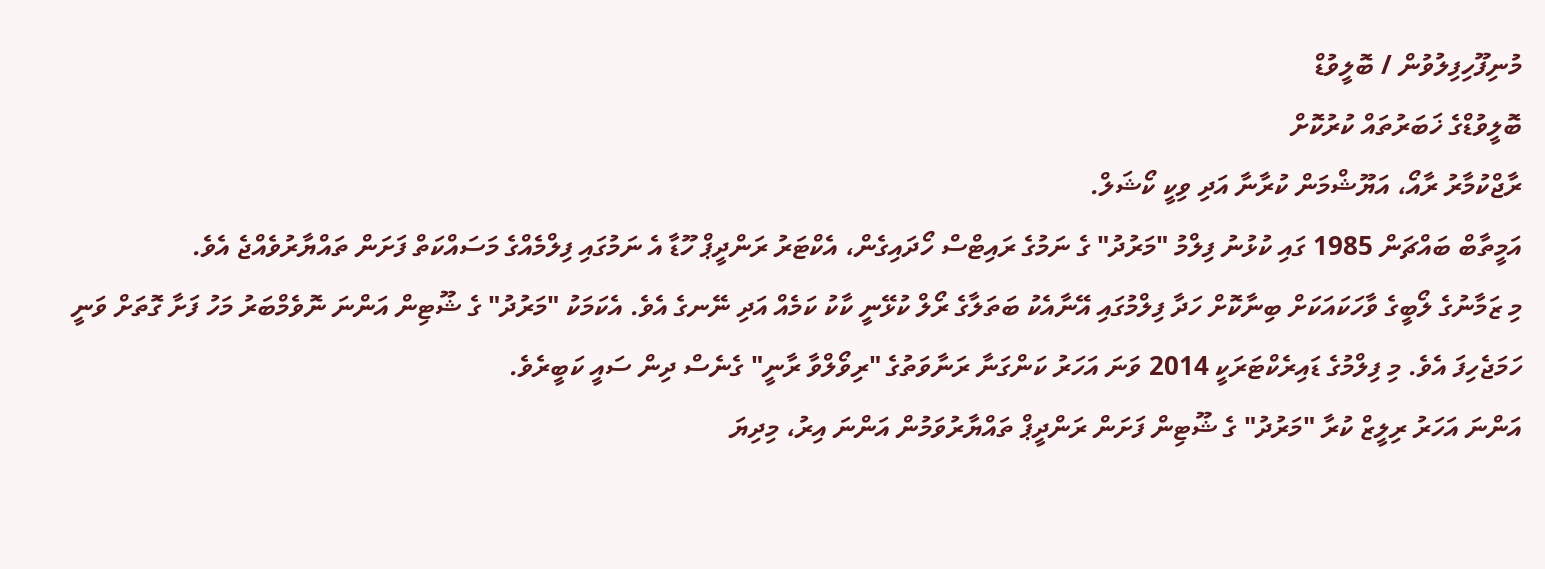މުނިފޫހިފިލުވުން / ބޮލީވުޑް
ބޮލީވުޑްގެ ޚަބަރުތައް ކުރުކޮށް
ރާޖްކުމާރު ރާއޯ، އަޔޫޝްމަން ކުރާނާ އަދި ވިކީ ކޯޝަލް.
އަމީތާބް ބައްޗަން 1985 ގައި ކުޅުނު ފިލްމު "މަރުދު" ގެ ނަމުގެ ރައިޓްސް ހޯދައިގެން، އެކްޓަރު ރަންދީޕް ހޫޑާ އެ ނަމުގައި ފިލްމެއްގެ މަސައްކަތް ފަށަން ތައްޔާރުވެއްޖެ އެވެ.
މި ޒަމާނުގެ ލޯބީގެ ވާހަކައަކަށް ބިނާކޮށް ހަދާ ފިލްމުގައި އޭނާއެކު ބަތަލާގެ ރޯލް ކުޅޭނީ ކާކު ކަމެއް އަދި ނޭނގެ އެވެ. އެކަމަކު "މަރުދު" ގެ ޝޫޓިން އަންނަ ނޮވެމްބަރު މަހު ފަށާ ގޮތަށް ވަނީ ހަމަޖެހިފަ އެވެ. މި ފިލްމުގެ ޑައިރެކްޓަރަކީ 2014 ވަނަ އަހަރު ކަންގަނާ ރަނާވަތުގެ "ރިވޯލްވާ ރާނީ" ގެނެސް ދިން ސައީ ކަބީރެވެ.
އަންނަ އަހަރު ރިލީޒް ކުރާ "މަރުދު" ގެ ޝޫޓިން ފަށަން ރަންދީޕް ތައްޔާރުވަމުން އަންނަ އިރު، މިދިޔަ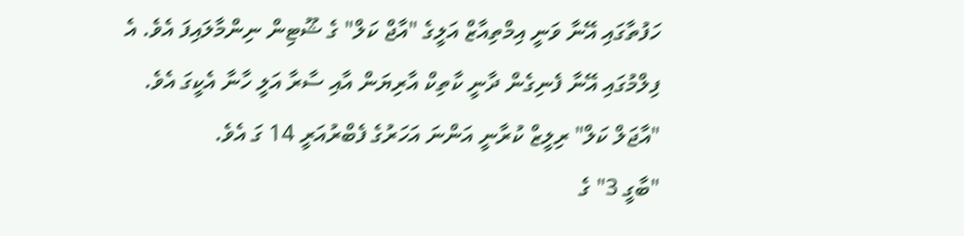ހަފުތާގައި އޭނާ ވަނީ އިމްތިއާޒް އަލީގެ "އާޖް ކަލް" ގެ ޝޫޓިން ނިންމާލައިފަ އެވެ. އެ ފިލްމުގައި އޭނާ ފެނިގެން ދާނީ ކާތިކް އާރިޔަން އާއި ސާރާ އަލީ ހާނާ އެކީގަ އެވެ.
"އާޖަލް ކަލް" ރިލީޒް ކުރާނީ އަންނަ އަހަރުގެ ފެބްރުއަރީ 14 ގަ އެވެ.
"ބާގީ 3" ގެ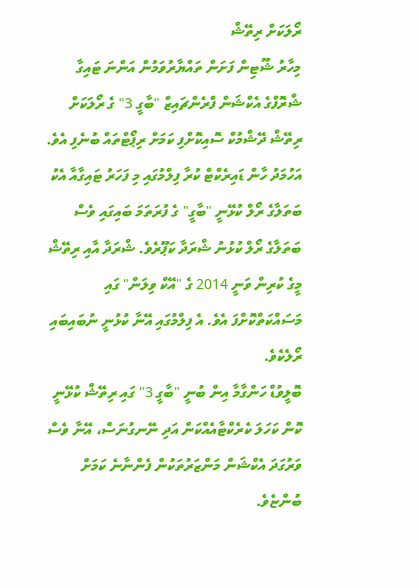ރޯލަކަށް ރިތޭޝް
މިހާރު ޝޫޓިން ފަށަން ތައްޔާރުވަމުން އަންނަ ޓައިގާ ޝްރޮފްގެ އެކްޝަން ފްރެންޗައިޒް "ބާގީ 3" ގެ ރޯލަކަށް ރިތޭޝް ދޭޝްމުކް ސޮއިކޮށްފި ކަމަށް ރިޕޯޓްތައް ބުނެފި އެވެ.
އަހުމަދު ހާން ޑައިރެކްޓް ކުރާ ފިލްމުގައި މި ފަހަރު ޓައިގާއާ އެކު ބަތަލާގެ ރޯލް ކުޅޭނީ "ބާގީ" ގެ ފުރަތަމަ ބައިގައި ވެސް ބަތަލާގެ ރޯލް ކުޅުނު ޝްރަދާ ކަޕޫރެވެ. ޝްރަދާ އާއި ރިތޭޝް މީގެ ކުރިން ވަނީ 2014 ގެ "އޭކް ވިލަން" ގައި މަސައްކަތްކޮށްފަ އެވެ. އެ ފިލްމުގައި އޭނާ ކުޅުނީ ނުބައިބައި ރޯލެކެވެ.
ބޮލީވުޑް ހަންގާމާ އިން ބުނީ "ބާގީ 3" ގައި ރިތޭޝް ކުޅޭނީ ކޮން ކަހަލަ ކެރެކްޓާއެއްކަން އަދި ނޭނގުނަސް، އޭނާ ވެސް ވަރުގަދަ އެކްޝަން މަންޒަރުތަކުން ފެންނާނެ ކަމަށް ބުންޏެވެ.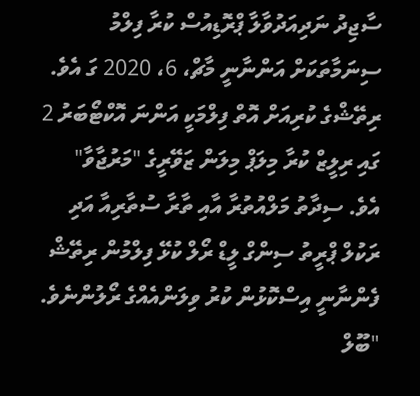ސާޖިދު ނަދިއަދުވާލާ ޕްރޮޑިއުސް ކުރާ ފިލްމު ސިނަމާތަކަށް އަންނާނީ މާޗް، 6، 2020 ގަ އެވެ.
ރިތޭޝްގެ ކުރިއަށް އޮތް ފިލްމަކީ އަންނަ އޮކްޓޯބަރު 2 ގައި ރިލީޒް ކުރާ މިލަޕް މިލަން ޒަވޭރީގެ "މަރުޖާވާ" އެވެ. ސިދާތު މަލްއުތުރާ އާއި ތާރާ ސުތާރިއާ އަދި ރަކުލް ޕްރީތު ސިންގް ލީޑް ރޯލް ކުޅޭ ފިލްމުން ރިތޭޝް ފެންނާނީ އިސްކޮޅުން ކުރު ވިލަންއެއްގެ ރޯލުންނެވެ.
"ބޫލް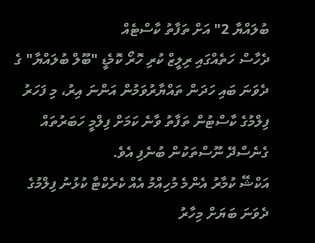ބުލައްޔާ 2" އަށް ތަފާތު ކާސްޓެއް
ދެހާސް ހަތެއްގައި ރިލީޒް ކުރި ހޮރޯ ކޮމެޑީ "ބޫލް ބުލައްޔާ" ގެ ދެވަނަ ބައި ހަދަން ތައްޔާރުވަމުން އަންނަ އިރު، މި ފަހަރު ފިލްމުގެ ކާސްޓުން ތަފާތު ވާނެ ކަމަށް ފިލްމީ ހަބަރުތައް ގެނެސްދޭ ނޫސްތަކުން ބުނެފި އެވެ.
އަކްޝޭ ކުމާރު އެންމެ މުހިއްމު އެއް ކެރެކްޓާ ކުޅުނު ފިލްމުގެ ދެވަނަ ބަޔަށް މިހާރު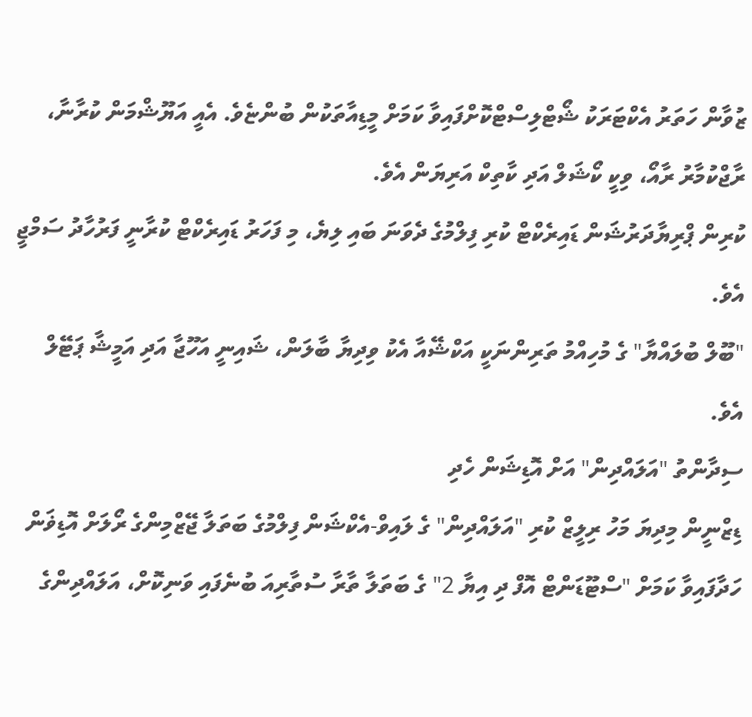ޒުވާން ހަތަރު އެކްޓަރަކު ޝޯޓްލިސްޓްކޮށްފައިވާ ކަމަށް މީޑިއާތަކުން ބުންޏެވެ. އެއީ އަޔޫޝްމަން ކުރާނާ، ރާޖްކުމާރު ރާއޯ، ވިކީ ކޯޝަލް އަދި ކާތިކް އަރިޔަން އެވެ.
ކުރިން ޕްރިޔާދަރުޝަން ޑައިރެކްޓް ކުރި ފިލްމުގެ ދެވަނަ ބައި ލިޔެ، މި ފަހަރު ޑައިރެކްޓް ކުރާނީ ފަރުހާދު ސަމްޖީ އެވެ.
"ބޫލް ބުލައްޔާ" ގެ މުހިއްމު ތަރިންނަކީ އަކްޝޭއާ އެކު ވިދިޔާ ބާލަން، ޝައިނީ އަހޫޖާ އަދި އަމީޝާ ޕަޓޭލް އެވެ.
ސިދާންތު "އަލައްދިން" އަށް އޮޑިޝަން ހެދި
ޑިޒްނީން މިދިޔަ މަހު ރިލީޒް ކުރި "އަލައްދިން" ގެ ލައިވް-އެކްޝަން ފިލްމުގެ ބަތަލާ ޖޭޒްމިންގެ ރޯލަށް އޮޑިޥަން ހަދާފައިވާ ކަމަށް "ސްޓޫޑަންޓް އޮފް ދި އިޔާ 2" ގެ ބަތަލާ ތާރާ ސުތާރިއަ ބުނެފައި ވަނިކޮށް، އަލައްދިންގެ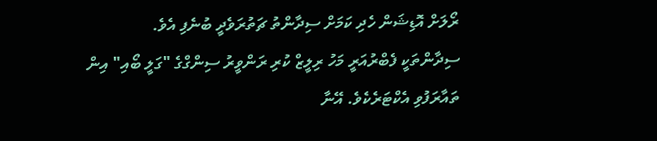ރޯލަށް އޮޑިޝަން ހެދި ކަމަށް ސިދާންތު ޗަތުރަވެދީ ބުނެފި އެވެ.
ސިދާންތަކީ ފެބްރުއަރީ މަހު ރިލީޒް ކުރި ރަންވީރު ސިންގްގެ "ގަލީ ބޯއި" އިން ތައާރަފުވި އެކްޓަރެކެވެ. އޭނާ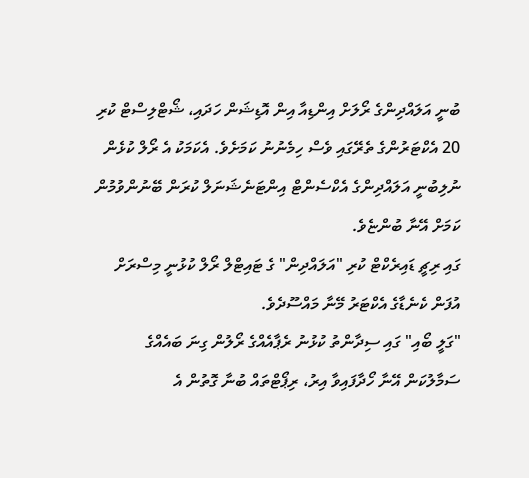ބުނީ އަލައްދިންގެ ރޯލަށް އިންޑިއާ އިން އޮޑިޝަން ހަދައި، ޝޯޓްލިސްޓް ކުރި 20 އެކްޓަރުންގެ ތެރޭގައި ވެސް ހިމެނުނު ކަމަށެވެ. އެކަމަކު އެ ރޯލް ކުޅެން ނުލިބުނީ އަލައްދިންގެ އެކްސެންޓް އިންޓަނެޝަނަލް ކުރަން ބޭނުންވުމުން ކަމަށް އޭނާ ބުންޏެވެ.
ގައި ރިޗީ ޑައިރެކްޓް ކުރި "އަލައްދިން" ގެ ޓައިޓްލް ރޯލް ކުޅުނީ މިސްރަށް އުފަން ކެނެޑާގެ އެކްޓަރު މޭނާ މައްސޫދެވެ.
"ގަލީ ބޯއި" ގައި ސިދާންތު ކުޅުނު ރެޕާއެއްގެ ރޯލުން ގިނަ ބައެއްގެ ސަމާލުކަން އޭނާ ހޯދާފައިވާ އިރު، ރިޕޯޓްތައް ބުނާ ގޮތުން އެ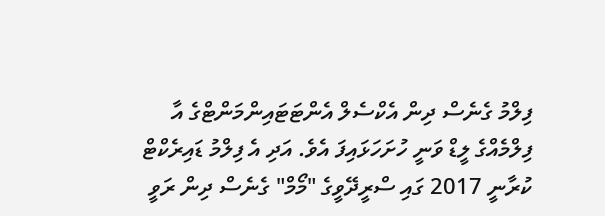ފިލްމު ގެނެސް ދިން އެކްސެލް އެންޓަޓައިންމަންޓްގެ އާ ފިލްމެއްގެ ލީޑް ވަނީ ހުށަހަޅައިފަ އެވެ. އަދި އެ ފިލްމު ޑައިރެކްޓް ކުރާނީ 2017 ގައި ސްރީދޭވީގެ "މޯމް" ގެނެސް ދިން ރަވީ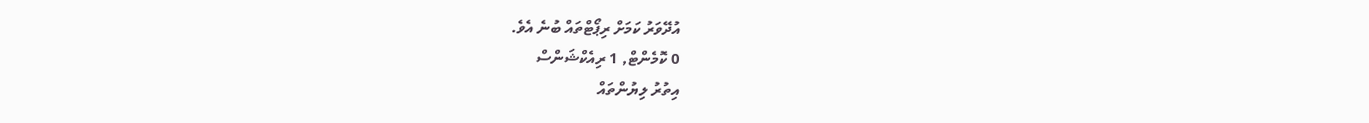އުދޭވަރު ކަމަށް ރިޕޯޓްތައް ބުނެ އެވެ.
0 ކޮމެންޓް, 1 ރިއެކްޝަންސް
އިތުރު ލިޔުންތައް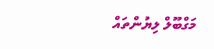މަގްބޫލް ލިޔުންތައް